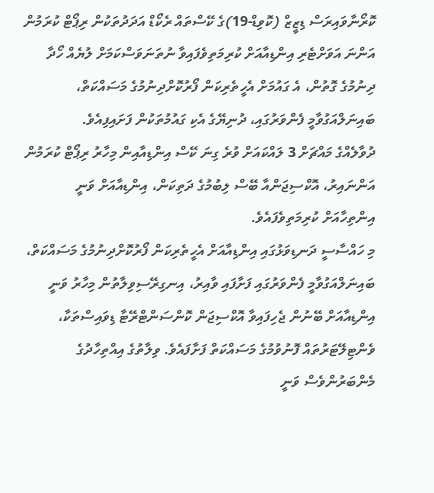ކޮރޯނާވައިރަސް ޑިޒީޒް (ކޮވިޑް-19)ގެ ކޭސްތައް ރެކޯޑް އަދަދުތަކުން ރިޕޯޓް ކުރަމުން އަންނަ އަވަށްޓެރި އިންޑިއާއަށް ކުރިމަތިވެފައިވާ ނުތަނަވަސްކަމަށް ލުޔެއް ހޯދާ ދިނުމުގެ ގޮތުން، އެ ގައުމަށް އެހީތެރިކަން ފޯރުކޮށްދިނުމުގެ މަސައްކަތް، ބައިނަލްއަގުވާމީ ފެންވަރުގައި، ދުނިޔޭގެ އެކި ގައުމުތަކުން ފަށައިފިއެވެ.
ދުވާލެއްގެ މައްޗަށް 3 ލައްކައަށް ވުރެ ގިނަ ކޭސް އިންޑިއާއިން މިހާރު ރިޕޯޓް ކުރަމުން އަންނައިރު، އޮކްސިޖަންއާ ބޭސް ލިބުމުގެ ދަތިކަން، އިންޑިއާއަށް ވަނީ އިންތިހާއަށް ކުރިމަތިވެފައެވެ.
މި ހައްސާސީ ދަނޑިވަޅުގައި އިންޑިއާއަށް އެހީތެރިކަން ފޯރުކޮށްދިނުމުގެ މަސައްކަތް، ބައިނަލްއަގުވާމީ ފެންވަރުގައި ފަށާފައި ވާއިރު، އިނގިރޭސިވިލާތުން މިހާރު ވަނީ އިންޑިއާއަށް ބޭނުން ޖެހިފައިވާ އޮކްސިޖަން ކޮންސަންޓްރޭޓާ ޑިވައިސްތަކާ، ވެންޓިލޭޓަރުތައް ފޮނުވުމުގެ މަސައްކަތް ފަށާފައެވެ. ވިލާތުގެ އިއްތިހާދުގެ މެންބަރުންވެސް ވަނީ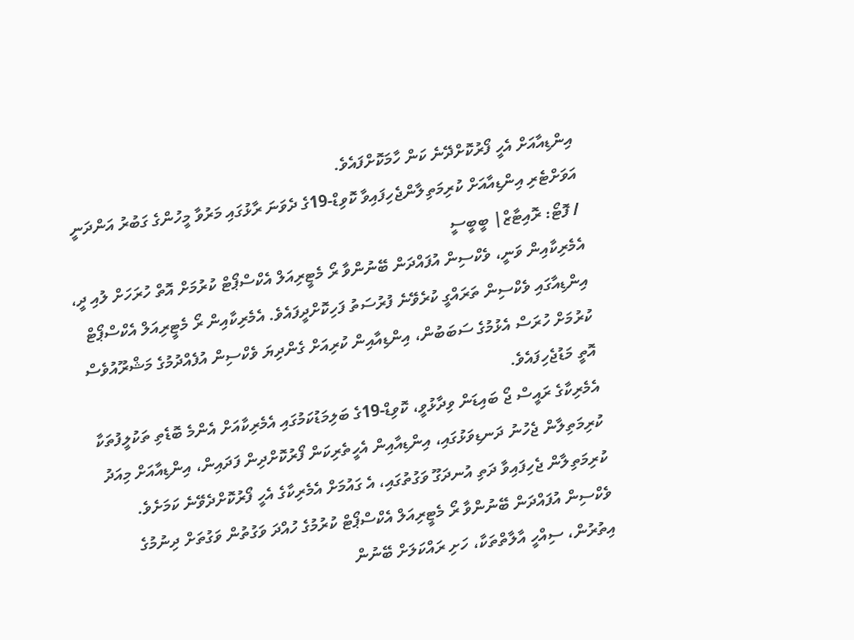އިންޑިއާއަށް އެހީ ފޯރުކޮށްދޭނެ ކަން ހާމަކޮށްފައެވެ.
އަވަށްޓެރި އިންޑިއާއަށް ކުރިމަތިލާންޖެހިފައިވާ ކޮވިޑް-19ގެ ދެވަނަ ރާޅުގައި މަރުވާ މީހުންގެ ގަބުރު އަންދަނީ / ފޮޓޯ: ރޮއިޓާޒް| ބީބީސީ
އެމެރިކާއިން ވަނީ، ވެކްސިން އުފައްދަން ބޭނުންވާ ރޯ މެޓީރިއަލް އެކްސްޕޯޓް ކުރުމަށް އޮތް ހުރަހަށް ލުއި ދީ، އިންޑިއާގައި ވެކްސިން ތަރައްގީ ކުރެވޭނެ ފުރުސަތު ފަހިކޮށްދީފައެވެ. އެމެރިކާއިން ރޯ މެޓީރިއަލް އެކްސްޕޯޓް ކުރުމަށް ހުރަސް އެޅުމުގެ ސަބަބުން، އިންޑިއާއިން ކުރިއަށް ގެންދިޔަ ވެކްސިން އުފެއްދުމުގެ މަޝްރޫއުވެސް އޮތީ މަޑުޖެހިފައެވެ.
އެމެރިކާގެ ރައީސް ޖޯ ބައިޑަން ވިދާޅުވީ، ކޮވިޑް-19ގެ ބަލިމަޑުކަމުގައި އެމެރިކާއަށް އެންމެ ބޮޑެތި ތަކުލީފުތަކާ ކުރިމަތިލާން ޖެހުނު ދަނޑިވަޅުގައި، އިންޑިއާއިން އެހީތެރިކަން ފޯރުކޮށްދިން ފަދައިން، އިންޑިއާއަށް މިއަދު ކުރިމަތިލާން ޖެހިފައިވާ ދަތި އުނދަގޫ ވަގުތުގައި، އެ ގައުމަށް އެމެރިކާގެ އެހީ ފޯރުކޮށްދެވޭނެ ކަމަށެވެ.
ވެކްސިން އުފައްދަން ބޭނުންވާ ރޯ މެޓީރިއަލް އެކްސްޕޯޓް ކުރުމުގެ ހުއްދަ ވަގުތުން ވަގުތަށް ދިނުމުގެ އިތުރުން، ސިއްހީ އާލާތްތަކާ، ހަށި ރައްކަލަށް ބޭނުން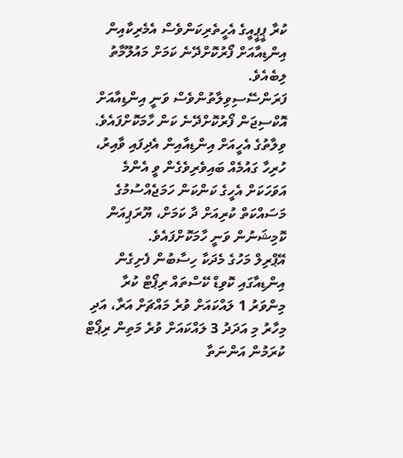ކުރާ ޕީޕީއީގެ އެހީތެރިކަންވެސް އެމެރިކާއިން އިންޑިއާއަށް ފޯރުކޮށްދޭނެ ކަމަށް މައުލޫމާތު ލިބެއެވެ.
ފަރަންސޭސިވިލާތުންވެސް ވަނީ އިންޑިއާއަށް އޮކްސިޖަން ފޯރުކޮށްދޭނެ ކަން ހާމަކޮށްފައެވެ.
ވިލާތުގެ އެހީއަށް އިންޑިއާއިން އެދިފައި ވާއިރު، ހުރިހާ ގައުމެއް ބައިވެރިވެގެން ވީ އެންމެ އަވަހަކަށް އެހީގެ ކަންކަން ހަމަޖެއްސުމުގެ މަސައްކަތް ކުރިއަށް ދާ ކަމަށް، ޔޫރަޕިއަން ކޮމިޝަނުން ވަނީ ހާމަކޮށްފައެވެ.
އޭޕްރިލް މަހުގެ މެދަކާ ހިސާބުން ފެށިގެން އިންޑިއާގައި ކޮވިޑް ކޭސްތައް ރިޕޯޓް ކުރާ މިންވަރު 1 ލައްކައަށް ވުރެ މައްޗަށް އަރާ، އަދި މިހާރު މި އަދަދު 3 ލައްކައަށް ވުރެ މަތިން ރިޕޯޓް ކުރަމުން އަންނަތާ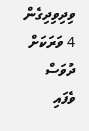ވިދިވިދިގެން 4 ވަރަކަށް ދުވަސް ވެފައި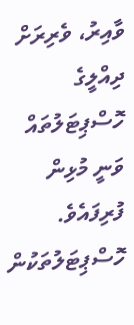ވާއިރު، ވެރިރަށް ދިއްލީގެ ހޮސްޕިޓަލުތައް ވަނީ މުޅިން ފުރިފައެވެ. ހޮސްޕިޓަލުތަކުން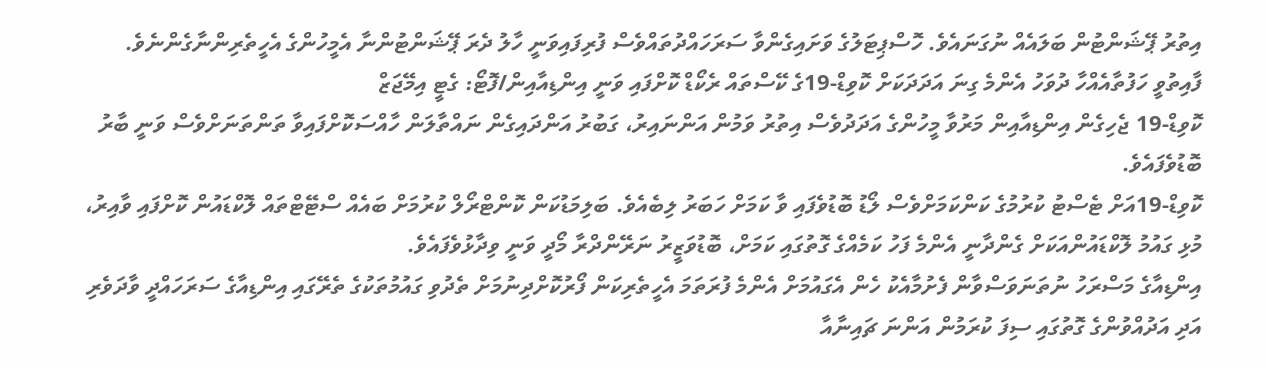އިތުރު ޕޭޝަންޓުން ބަލައެއް ނުގަނައެވެ. ހޮސްޕިޓަލުގެ ވަށައިގެންވާ ސަރަހައްދުތައްވެސް ފުރިފައިވަނީ ހާލު ދެރަ ޕޭޝަންޓުންނާ އެމީހުންގެ އެހީތެރިންނާގެންނެވެ.
ފާއިތުވީ ހަފުތާއެއްހާ ދުވަހު އެންމެ ގިނަ އަދަދަކަށް ކޮވިޑް-19ގެ ކޭސްތައް ރެކޯޑް ކޮށްފައި ވަނީ އިންޑިއާއިން/ފޮޓޯ: ގެޓީ އިމޭޖަޒް
ކޮވިޑް-19 ޖެހިގެން އިންޑިއާއިން މަރުވާ މީހުންގެ އަދަދުވެސް އިތުރު ވަމުން އަންނައިރު، ގަބުރު އަންދައިގެން ނައްތާލަން ހާއްސަކޮށްފައިވާ ތަންތަނަށްވެސް ވަނީ ބާރު ބޮޑުވެފައެވެ.
ކޮވިޑް-19އަށް ޓެސްޓު ކުރުމުގެ ކަންކަމަށްވެސް ލޯޑު ބޮޑުވެފައި ވާ ކަމަށް ހަބަރު ލިބެއެވެ. ބަލިމަޑުކަން ކޮންޓްރޯލް ކުރުމަށް ބައެއް ސްޓޭޓްތައް ލޮކްޑައުން ކޮށްފައި ވާއިރު، މުޅި ގައުމު ލޮކްޑައުންއަކަށް ގެންދާނީ އެންމެ ފަހު ކަމެއްގެ ގޮތުގައި ކަމަށް، ބޮޑުވަޒީރު ނަރޭންދްރާ މޯދީ ވަނީ ވިދާޅުވެފައެވެ.
އިންޑިއާގެ މަސްރަހު ނުތަނަވަސްވާން ފެށުމާއެކު ހެން އެގައުމަށް އެންމެ ފުރަތަމަ އެހީތެރިކަން ފޯރުކޮށްދިނުމަށް ތެދުވި ގައުމުތަކުގެ ތެރޭގައި އިންޑިއާގެ ސަރަހައްދީ ވާދަވެރި އަދި އަދުއްވުންގެ ގޮތުގައި ސިފަ ކުރަމުން އަންނަ ޗައިނާއާ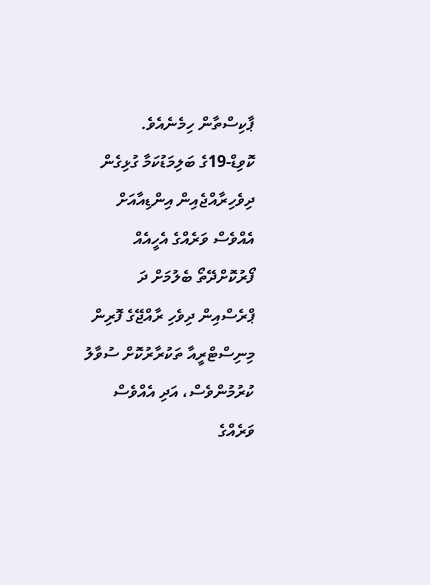ޕާކިސްތާން ހިމެނެއެވެ.
ކޮވިޑް-19ގެ ބަލިމަޑުކަމާ ގުޅިގެން ދިވެހިރާއްޖެއިން އިންޑިއާއަށް އެއްވެސް ވަރެއްގެ އެހީއެއް ފޯރުކޮށްދޭތޯ ބެލުމަށް ދަ ޕްރެސްއިން ދިވެހި ރާއްޖޭގެ ފޮރިން މިނިސްޓްރީއާ ތަކުރާރުކޮށް ސުވާލު ކުރުމުންވެސް، އަދި އެއްވެސް ވަރެއްގެ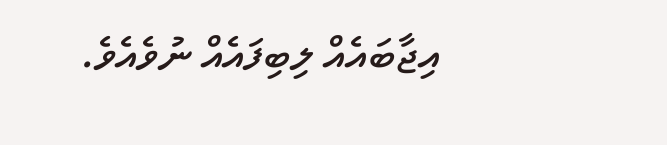އިޖާބައެއް ލިބިފައެއް ނުވެއެވެ.